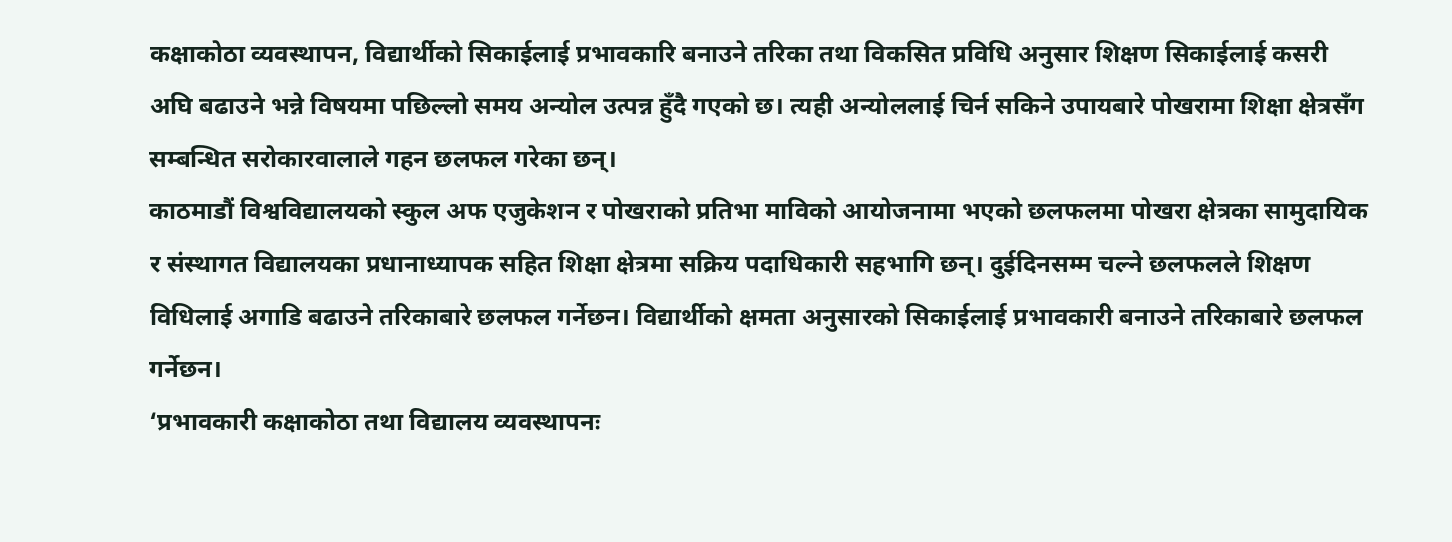कक्षाकोठा व्यवस्थापन, विद्यार्थीको सिकाईलाई प्रभावकारि बनाउने तरिका तथा विकसित प्रविधि अनुसार शिक्षण सिकाईलाई कसरी अघि बढाउने भन्ने विषयमा पछिल्लो समय अन्योल उत्पन्न हुँदै गएको छ। त्यही अन्योललाई चिर्न सकिने उपायबारे पोखरामा शिक्षा क्षेत्रसँग सम्बन्धित सरोकारवालाले गहन छलफल गरेका छन्।
काठमाडौं विश्वविद्यालयको स्कुल अफ एजुकेशन र पोखराको प्रतिभा माविको आयोजनामा भएको छलफलमा पोखरा क्षेत्रका सामुदायिक र संस्थागत विद्यालयका प्रधानाध्यापक सहित शिक्षा क्षेत्रमा सक्रिय पदाधिकारी सहभागि छन्। दुईदिनसम्म चल्ने छलफलले शिक्षण विधिलाई अगाडि बढाउने तरिकाबारे छलफल गर्नेछन। विद्यार्थीको क्षमता अनुसारको सिकाईलाई प्रभावकारी बनाउने तरिकाबारे छलफल गर्नेछन।
‘प्रभावकारी कक्षाकोठा तथा विद्यालय व्यवस्थापनः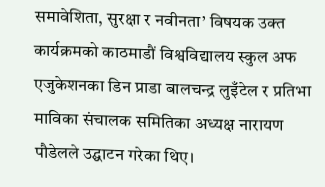समावेशिता, सुरक्षा र नवीनता’ विषयक उक्त कार्यक्रमको काठमाडौं विश्वविद्यालय स्कुल अफ एजुकेशनका डिन प्राडा बालचन्द्र लुइँटेल र प्रतिभा माविका संचालक समितिका अध्यक्ष नारायण पौडेलले उद्घाटन गरेका थिए।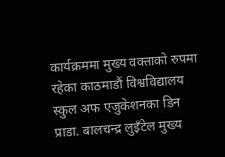कार्यक्रममा मुख्य वक्ताको रुपमा रहेका काठमाडौं विश्वविद्यालय स्कुल अफ एजुकेशनका डिन प्राडा. बालचन्द्र लुइँटेल मुख्य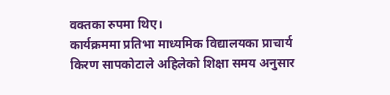वक्तका रुपमा थिए।
कार्यक्रममा प्रतिभा माध्यमिक विद्यालयका प्राचार्य किरण सापकोटाले अहिलेको शिक्षा समय अनुसार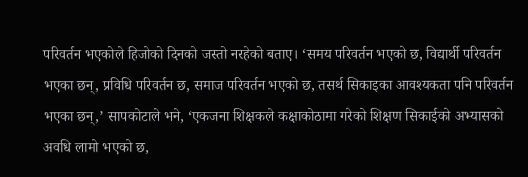परिवर्तन भएकोले हिजोको दिनको जस्तो नरहेको बताए। ‘समय परिवर्तन भएको छ, विद्यार्थी परिवर्तन भएका छन्, प्रविधि परिवर्तन छ, समाज परिवर्तन भएको छ, तसर्थ सिकाइका आवश्यकता पनि परिवर्तन भएका छन्,’ सापकोटाले भने, ‘एकजना शिक्षकले कक्षाकोठामा गरेको शिक्षण सिकाईको अभ्यासको अवधि लामो भएको छ,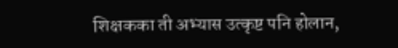शिक्षकका ती अभ्यास उत्कृष्ट पनि होलान,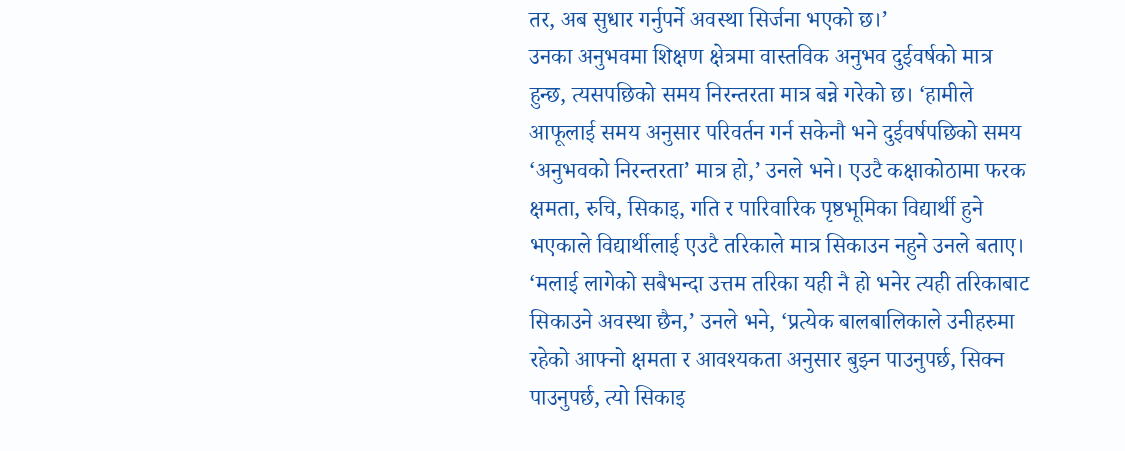तर, अब सुधार गर्नुपर्ने अवस्था सिर्जना भएको छ।’
उनका अनुभवमा शिक्षण क्षेत्रमा वास्तविक अनुभव दुईवर्षको मात्र हुन्छ, त्यसपछिको समय निरन्तरता मात्र बन्ने गरेको छ। ‘हामीले आफूलाई समय अनुसार परिवर्तन गर्न सकेनौ भने दुईवर्षपछिको समय ‘अनुभवको निरन्तरता’ मात्र हो,’ उनले भने। एउटै कक्षाकोठामा फरक क्षमता, रुचि, सिकाइ, गति र पारिवारिक पृष्ठभूमिका विद्यार्थी हुने भएकाले विद्यार्थीलाई एउटै तरिकाले मात्र सिकाउन नहुने उनले बताए।
‘मलाई लागेको सबैभन्दा उत्तम तरिका यही नै हो भनेर त्यही तरिकाबाट सिकाउने अवस्था छैन,’ उनले भने, ‘प्रत्येक बालबालिकाले उनीहरुमा रहेको आफ्नो क्षमता र आवश्यकता अनुसार बुझ्न पाउनुपर्छ, सिक्न पाउनुपर्छ, त्यो सिकाइ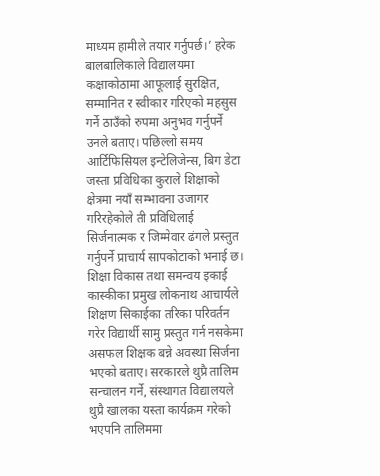माध्यम हामीले तयार गर्नुपर्छ।’ हरेक बालबालिकाले विद्यालयमा कक्षाकोठामा आफूलाई सुरक्षित, सम्मानित र स्वीकार गरिएको महसुस गर्ने ठाउँको रुपमा अनुभव गर्नुपर्ने उनले बताए। पछिल्लो समय आर्टिफिसियल इन्टेलिजेन्स, बिग डेटा जस्ता प्रविधिका कुराले शिक्षाको क्षेत्रमा नयाँ सम्भावना उजागर गरिरहेकोले ती प्रविधिलाई सिर्जनात्मक र जिम्मेवार ढंगले प्रस्तुत गर्नुपर्ने प्राचार्य सापकोटाको भनाई छ।
शिक्षा विकास तथा समन्वय इकाई कास्कीका प्रमुख लोकनाथ आचार्यले शिक्षण सिकाईका तरिका परिवर्तन गरेर विद्यार्थी सामु प्रस्तुत गर्न नसकेमा असफल शिक्षक बन्ने अवस्था सिर्जना भएको बताए। सरकारले थुप्रै तालिम सन्चालन गर्ने, संस्थागत विद्यालयले थुप्रै खालका यस्ता कार्यक्रम गरेको भएपनि तालिममा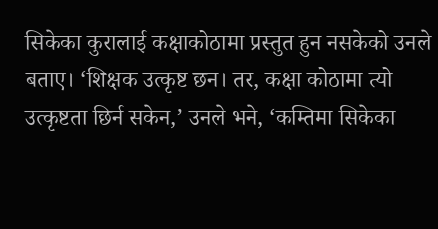सिकेका कुरालाई कक्षाकोठामा प्रस्तुत हुन नसकेको उनले बताए। ‘शिक्षक उत्कृष्ट छन। तर, कक्षा कोठामा त्यो उत्कृष्टता छिर्न सकेन,’ उनले भने, ‘कम्तिमा सिकेका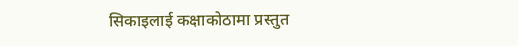सिकाइलाई कक्षाकोठामा प्रस्तुत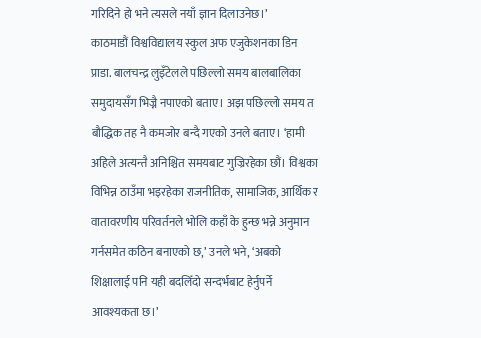गरिदिने हो भने त्यसले नयाँ ज्ञान दिलाउनेछ।’
काठमाडौं विश्वविद्यालय स्कुल अफ एजुकेशनका डिन प्राडा. बालचन्द्र लुइँटेलले पछिल्लो समय बालबालिका समुदायसँग भिज्नै नपाएको बताए। अझ पछिल्लो समय त बौद्धिक तह नै कमजोर बन्दै गएको उनले बताए। ‘हामी अहिले अत्यन्तै अनिश्चित समयबाट गुज्रिरहेका छौं। विश्वका विभिन्न ठाउँमा भइरहेका राजनीतिक, सामाजिक, आर्थिक र वातावरणीय परिवर्तनले भोलि कहाँ के हुन्छ भन्ने अनुमान गर्नसमेत कठिन बनाएको छ,’ उनले भने, ‘अबको शिक्षालाई पनि यही बदलिँदो सन्दर्भबाट हेर्नुपर्ने आवश्यकता छ।’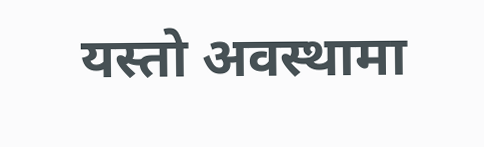यस्तो अवस्थामा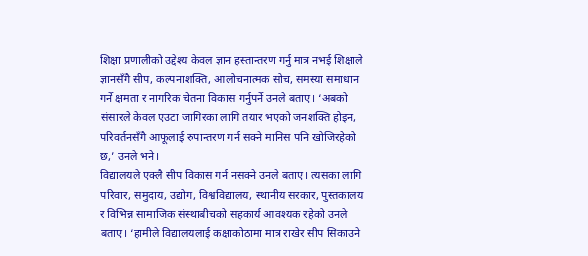शिक्षा प्रणालीको उद्देश्य केवल ज्ञान हस्तान्तरण गर्नु मात्र नभई शिक्षाले ज्ञानसँगै सीप, कल्पनाशक्ति, आलोचनात्मक सोच, समस्या समाधान गर्ने क्षमता र नागरिक चेतना विकास गर्नुपर्ने उनले बताए। ‘अबको संसारले केवल एउटा जागिरका लागि तयार भएको जनशक्ति होइन, परिवर्तनसँगै आफूलाई रुपान्तरण गर्न सक्ने मानिस पनि खोजिरहेको छ,’ उनले भने।
विद्यालयले एक्लै सीप विकास गर्न नसक्ने उनले बताए। त्यसका लागि परिवार, समुदाय, उद्योग, विश्वविद्यालय, स्थानीय सरकार, पुस्तकालय र विभिन्न सामाजिक संस्थाबीचको सहकार्य आवश्यक रहेको उनले बताए। ‘हामीले विद्यालयलाई कक्षाकोठामा मात्र राखेर सीप सिकाउने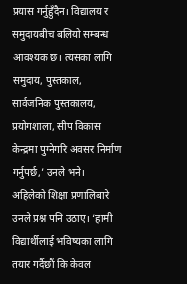प्रयास गर्नुहुँदैन। विद्यालय र समुदायबीच बलियो सम्बन्ध आवश्यक छ। त्यसका लागि समुदाय, पुस्तकाल, सार्वजनिक पुस्तकालय, प्रयोगशाला, सीप विकास केन्द्रमा पुग्नेगरि अवसर निर्माण गर्नुपर्छ,’ उनले भने।
अहिलेको शिक्षा प्रणालिबारे उनले प्रश्न पनि उठाए। ‘हामी विद्यार्थीलाई भविष्यका लागि तयार गर्दैछौं कि केवल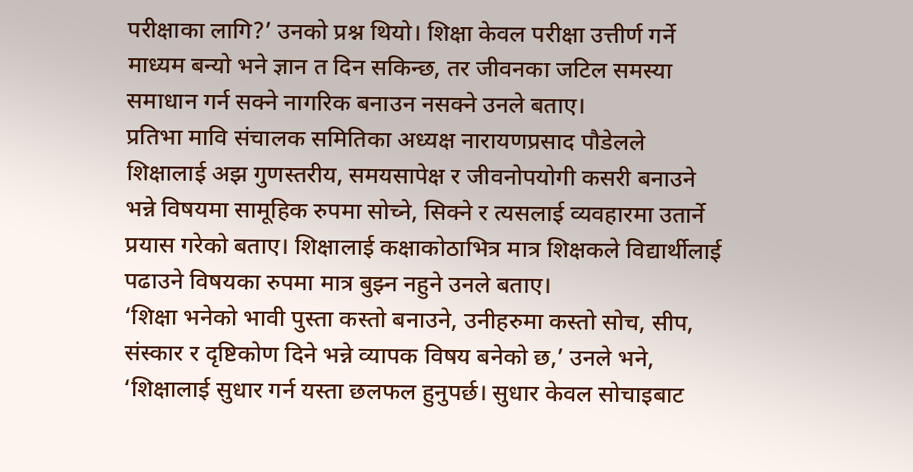परीक्षाका लागि?’ उनको प्रश्न थियो। शिक्षा केवल परीक्षा उत्तीर्ण गर्ने माध्यम बन्यो भने ज्ञान त दिन सकिन्छ, तर जीवनका जटिल समस्या समाधान गर्न सक्ने नागरिक बनाउन नसक्ने उनले बताए।
प्रतिभा मावि संचालक समितिका अध्यक्ष नारायणप्रसाद पौडेलले शिक्षालाई अझ गुणस्तरीय, समयसापेक्ष र जीवनोपयोगी कसरी बनाउने भन्ने विषयमा सामूहिक रुपमा सोच्ने, सिक्ने र त्यसलाई व्यवहारमा उतार्ने प्रयास गरेको बताए। शिक्षालाई कक्षाकोठाभित्र मात्र शिक्षकले विद्यार्थीलाई पढाउने विषयका रुपमा मात्र बुझ्न नहुने उनले बताए।
‘शिक्षा भनेको भावी पुस्ता कस्तो बनाउने, उनीहरुमा कस्तो सोच, सीप, संस्कार र दृष्टिकोण दिने भन्ने व्यापक विषय बनेको छ,’ उनले भने, ‘शिक्षालाई सुधार गर्न यस्ता छलफल हुनुपर्छ। सुधार केवल सोचाइबाट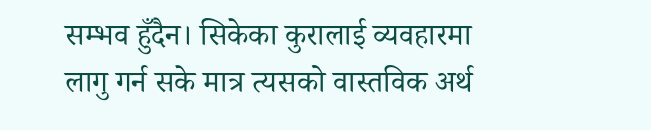सम्भव हुँदैन। सिकेका कुरालाई व्यवहारमा लागु गर्न सके मात्र त्यसको वास्तविक अर्थ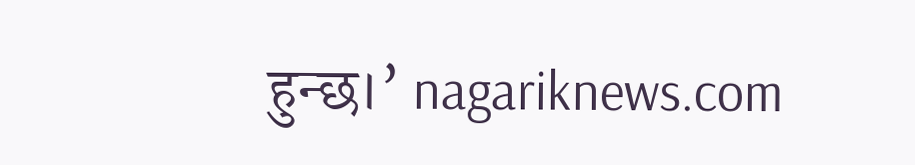हुन्छ।’ nagariknews.com